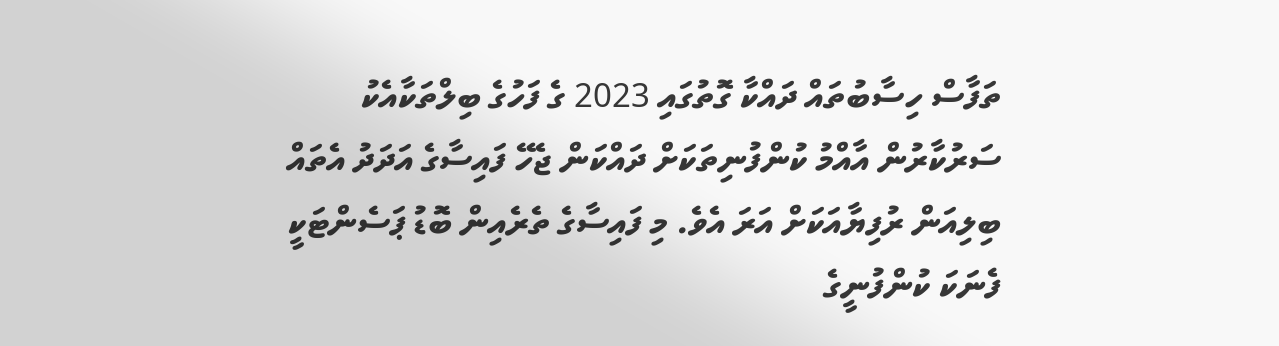ތަފާސް ހިސާބުތައް ދައްކާ ގޮތުގައި 2023 ގެ ފަހުގެ ބިލްތަކާއެކު ސަރުކާރުން އާއްމު ކުންފުނިތަކަށް ދައްކަން ޖެހޭ ފައިސާގެ އަދަދު އެތައް ބިލިއަން ރުފިޔާއަކަށް އަރަ އެވެ. މި ފައިސާގެ ތެރެއިން ބޮޑު ޕަސެންޓަކީ ފެނަކަ ކުންފުނީގެ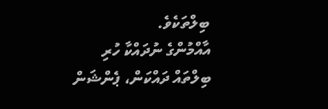ބިލްތަކެވެ.
އާއްމުންގެ ނުދައްކާ ހުރި ބިލްތައް ދައްކަން، ޕެންޝަން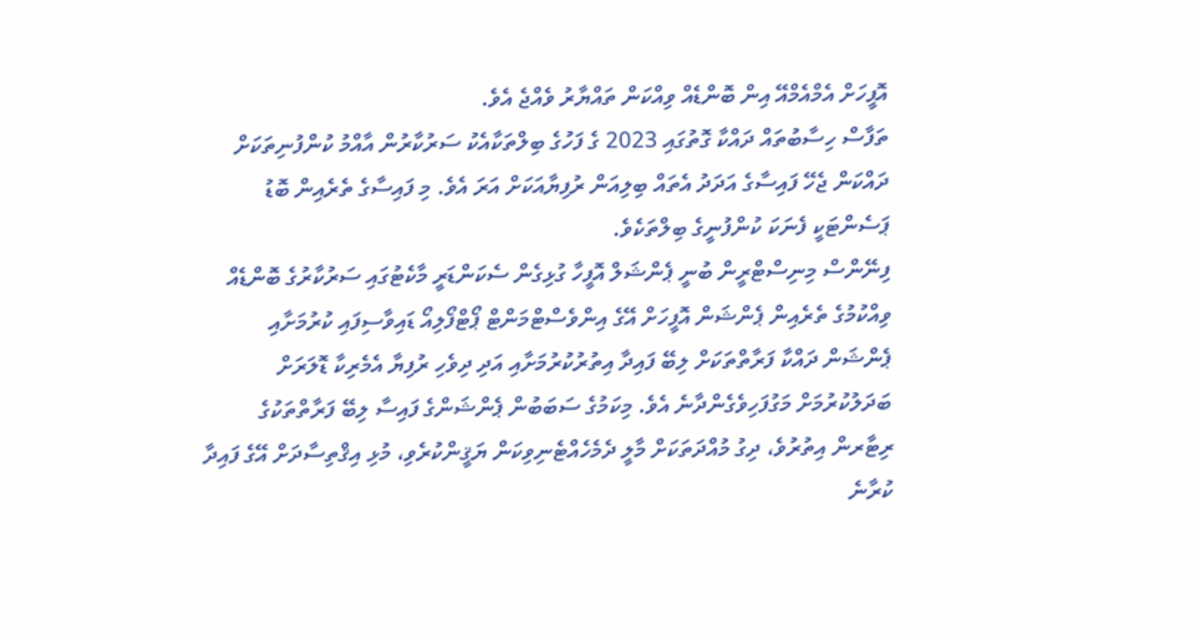އޮފީހަށް އެމްއެމްއޭ އިން ބޮންޑެއް ވިއްކަން ތައްޔާރު ވެއްޖެ އެވެ.
ތަފާސް ހިސާބުތައް ދައްކާ ގޮތުގައި 2023 ގެ ފަހުގެ ބިލްތަކާއެކު ސަރުކާރުން އާއްމު ކުންފުނިތަކަށް ދައްކަން ޖެހޭ ފައިސާގެ އަދަދު އެތައް ބިލިއަން ރުފިޔާއަކަށް އަރަ އެވެ. މި ފައިސާގެ ތެރެއިން ބޮޑު ޕަސެންޓަކީ ފެނަކަ ކުންފުނީގެ ބިލްތަކެވެ.
ފިނޭންސް މިނިސްޓްރީން ބުނީ ޕެންޝަލް އޮފީހާ ގުޅިގެން ސެކަންޑަރީ މާކެޓުގައި ސަރުކާރުގެ ބޮންޑެއް ވިއްކުމުގެ ތެރެއިން ޕެންޝަން އޮފީހަށް އޭގެ އިންވެސްޓްމަންޓް ޕޯޓްފޯލިއޯ ޑައިވާސިފައި ކުރުމަށާއި ޕެންޝަން ދައްކާ ފަރާތްތަކަށް ލިބޭ ފައިދާ އިތުރުކުރުމަށާއި އަދި ދިވެހި ރުފިޔާ އެމެރިކާ ޑޮލަރަށް ބަދަލުކުރުމަށް މަގުފަހިވެގެންދާނެ އެވެ. މިކަމުގެ ސަބަބުން ޕެންޝަންގެ ފައިސާ ލިބޭ ފަރާތްތަކުގެ ރިޓާރން އިތުރުވެ، ދިގު މުއްދަތަކަށް މާލީ ދެމެހެއްޓެނިވިކަން ޔަޤީންކުރެވި، މުޅި އިޤްތިސާދަށް އޭގެ ފައިދާ ކުރާނެ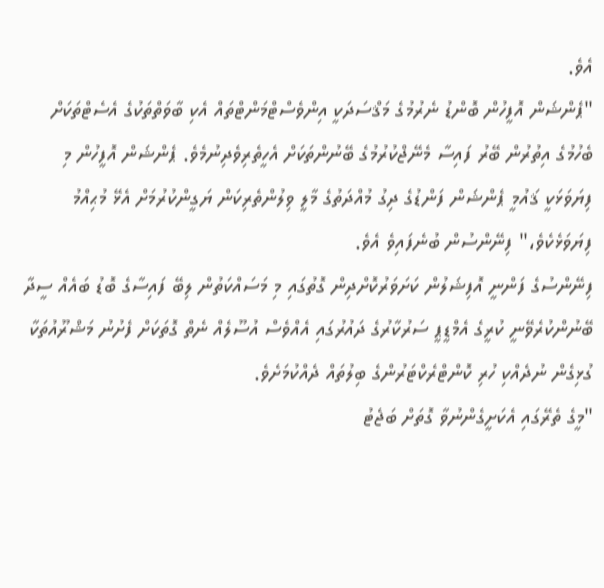އެވެ.
"ޕެންޝަން އޮފީހުން ބޮންޑު ނެރުމުގެ މަޤްސަދަކީ އިންވެސްޓްމަންޓްތައް އެކި ބާވަތްތަކުގެ އެސެޓްތަކަށް ބެހުމުގެ އިތުރުން ބޭރު ފައިސާ މެނޭޖްކުރުމުގެ ބޭނުންތަކަށް އެހީތެރިވެދިނުމެވެ. ޕެންޝަން އޮފީހުން މި ފިޔަވަޅަކީ ޤައުމީ ޕެންޝަން ފަންޑުގެ ދިގު މުއްދަތުގެ މާލީ ވިލުންތެރިކަން ޔަގީންކުރުމަށް އެޅޭ މުޙިއްމު ފިޔަވަޅެކެވެ،" ފިނޭންސުން ބުނެފައިވެ އެވެ.
ފިނޭންސުގެ ފަންނީ އޮފިޝަލުން ކަށަވަރުކޮށްދިން ގޮތުގައި މި މަސައްކަތުން ލިބޭ ފައިސާގެ ބޮޑު ބައެއް ސީދާ ބޭނުންކުރެވޭނީ ކުރީގެ އެމްޑީޕީ ސަރުކާރުގެ ދައުރުގައި އެއްވެސް އުސޫލެއް ނެތް ގޮތަކަށް ފެށުނު މަޝްރޫއުތަކާ ގުޅިގެން ނުދެއްކި ހުރި ކޮންޓްރެކްޓަރުންގެ ބިލުތައް ދެއްކުމަށެވެ.
"މީގެ ތެރޭގައި އެކަށީގެންނުވާ ގޮތަށް ބަޖެޓު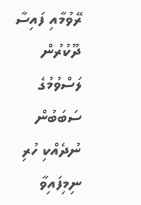ރޭވުމާއި ފައިސާ ދޫކުރުން ލަސްވުމުގެ ސަބަބުން ނުދެއްކި ހުރި ނިމިފައިވާ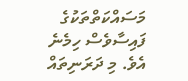މަސައްކަތްތަކުގެ ފައިސާވެސް ހިމެނެ އެވެ. މި ދަރަނިތައް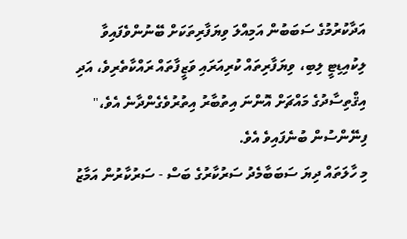އަދާކުރުމުގެ ސަބަބުން އަމިއްލަ ވިޔަފާރިތަކަށް ބޭނުންވެފައިވާ ލިކުއިޑިޓީ ލިބި، ވިޔަފާރިތައް ކުރިއަރައި ވަޒީފާތައް ރައްކާތެރިވެ، އަދި އިޤްތިސާދުގެ މައްޗަށް އޮންނަ އިތުބާރު އިތުރުވެގެންދާނެ އެވެ،" ފިނޭންސުން ބުނެފައިވެ އެވެ.
މި ހާލަތައް ދިޔަ ސަބަބާމެދު ސަރުކާރުގެ ބަސް - ސަރުކާރުން އަމާޒު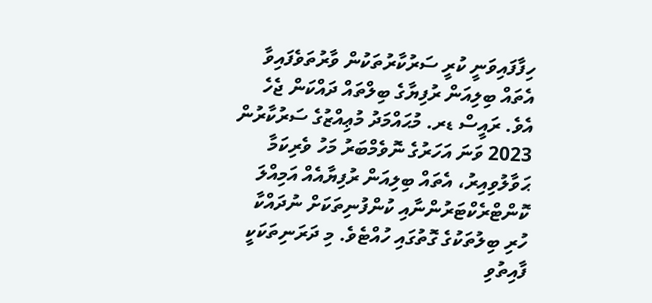ހިފާފައިވަނީ ކުރީ ސަރުކާރުތަކުން ވާރުތަވެފައިވާ އެތައް ބިލިއަން ރުފިޔާގެ ބިލްތައް ދައްކަން ޖެހެ އެވެ. ރައީސް ޑރ. މުޙައްމަދު މުޢިއްޒުގެ ސަރުކާރުން 2023 ވަނަ އަހަރުގެ ނޮވެމްބަރު މަހު ވެރިކަމާ ޙަވާލުވިއިރު، އެތައް ބިލިއަން ރުފިޔާއެއް އަމިއްލަ ކޮންޓްރެކްޓަރުންނާއި ކުންފުނިތަކަށް ނުދައްކާ ހުރި ބިލުތަކުގެ ގޮތުގައި ހުއްޓެވެ. މި ދަރަނިތަކަކީ ފާއިތުވި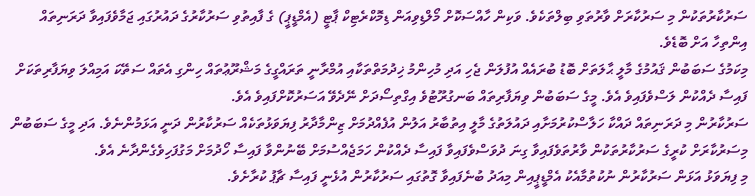ސަރުކާރުތަކުން މި ސަރުކާރަށް ވާރުތަވި ބިލްތަކެވެ. ވަކިން ހާއްސަކޮށް މޯލްޑިވިއަން ޑިމޮކްރެޓިކް ޕާޓީ (އެމްޑީޕީ) ގެ ފާއިތުވި ސަރުކާރުގެ ދައުރުގައި ޖަމާވެފައިވާ ދަރަނިތައް އިންތިހާ އަށް ބޮޑެވެ.
މިކަމުގެ ސަބަބުން ޤައުމުގެ މާލީ ޙާލަތަށް ބޮޑު ބުރައެއް އުފުލަން ޖެހި އަދި މުހިންމު ޚިދުމަތްތަކާއި އުމްރާނީ ތަރައްގީގެ މަޝްރޫޢުތައް ހިންގި އެތައް ސަތޭކަ އަމިއްލަ ވިޔަފާރިތަކަށް ފައިސާ ދެއްކުން ލަސްވެފައިވެ އެވެ. މީގެ ސަބަބުން ވިޔަފާރިތައް ބަނގުރޫޓުވެ އިގްތިސޯދަށް ނޭދެވޭ އަސަރުކޮށްފައިވެ އެވެ.
ސަރުކާރުން މި ދަރަނިތައް ދައްކާ ހަލާސްކުރުމަށާއި ދައުލަތުގެ މާލީ އިތުބާރު އަލުން އުފެއްދުމަށް ޒިންމާދާރު ފިޔަވަޅުތަކެއް ސަރުކާރުން ދަނީ އަޅަމުންނެވެ. އަދި މީގެ ސަބަބުން މިސަރުކާރަށް ކުރީގެ ސަރުކާރުތަކުން ވާރުތަވެފައިވާ ގިނަ ދުވަސްވެފައިވާ ފައިސާ ދެއްކުން ހަމަޖެއްސުމަށް ބޭނުންވާ ފައިސާ ހޯދުމަށް މަގުފަހިވެގެންދާނެ އެވެ.
މި ފިޔަވަޅު އަޅަން ސަރުކާރުން ނުކުތުމާއެކު އެމްޑީޕީއިން މިއަދު ބުނެފައިވާ ގޮތުގައި ސަރުކާރުން އުޅެނީ ފައިސާ ޗާޕު ކުރާށެވެ.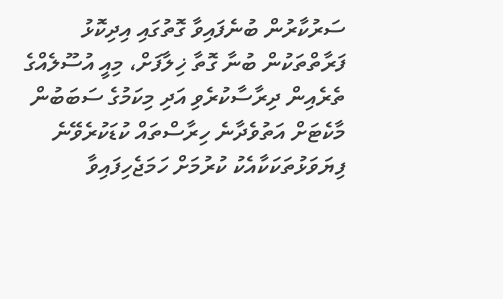ސަރުކާރުން ބުނެފައިވާ ގޮތުގައި އިދިކޮޅު ފަރާތްތަކުން ބުނާ ގޮތާ ޚިލާފަށް، މިއީ އުސޫލެއްގެ ތެރެއިން ދިރާސާކުރެވި އަދި މިކަމުގެ ސަބަބުން މާކެޓަށް އަތުވެދާނެ ހިރާސްތައް ކުޑަކުރެވޭނެ ފިޔަވަޅުތަކަކާއެކު ކުރުމަށް ހަމަޖެހިފައިވާ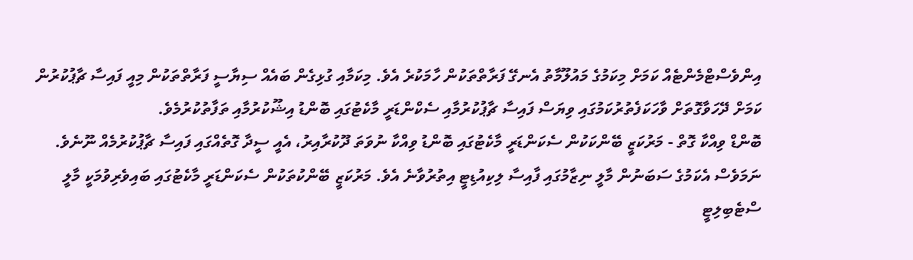އިންވެސްޓްމެންޓެއް ކަމަށް މިކަމުގެ މައުލޫމާތު އެނގޭ ފަރާތްތަކުން ހާމަކުރެ އެވެ. މިކަމާއި ގުޅިގެން ބައެއް ސިޔާސީ ފަރާތްތަކުން މިއީ ފައިސާ ޗާޕުކުރުން ކަމަށް ދޭހަވާގޮތަށް ވާހަކަފެތުރުކަމުގައި ވިޔަސް ފައިސާ ޗާޕުކުރުމާއި ސެކްންޑަރީ މާކެޓުގައި ބޮންޑު އިޝޫކުރުމާއި ތަފާތުކުރުމެވެ.
ބޮންޑް ވިއްކާ ގޮތް - މަރުކަޒީ ބޭންކަކުން ސެކަންޑަރީ މާކެޓުގައި ބޮންޑު ވިއްކާ ނުވަތަ ދޫކުރާއިރު، އެއީ ސީދާ ގޮތެއްގައި ފައިސާ ޗާޕުކުރުމެއް ނޫނެވެ. ނަމަވެސް އެކަމުގެ ސަބަނުން މާލީ ނިޒާމުގައި ފާއިސާ ލިކިއުޑިޓީ އިތުރުވާނެ އެވެ. މަރުކަޒީ ބޭންކުތަކުން ސެކަންޑަރީ މާކެޓުގައި ބައިވެރިވުމަކީ މާލީ ސްޓެބިލިޓީ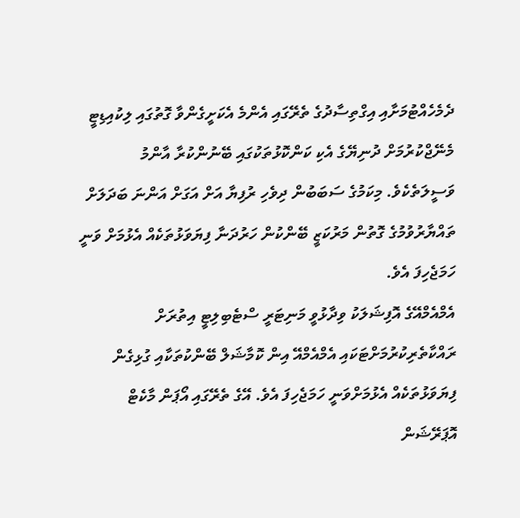ދެމެހެއްޓުމަށާއި އިގްތިސާދުގެ ތެރޭގައި އެންމެ އެކަށީގެންވާ ގޮތުގައި ލިކުއިޑިޓީ މެނޭޖްކުރުމަށް ދުނިޔޭގެ އެކި ކަންކޮޅުތަކުގައި ބޭނުންކުރާ އާންމު ވަސީލަތެކެވެ. މިކަމުގެ ސަބަބުން ދިވެހި ރުފިޔާ އަށް އަގަށް އަންނަ ބަދަލަށް ތައްޔާރުވުމުގެ ގޮތުން މަރުކަޒީ ބޭންކުން ހަރުދަނާ ފިޔަވަޅުތަކެއް އެޅުމަށް ވަނީ ހަމަޖެހިފަ އެވެ.
އެމްއެމްއޭގެ އޮފިޝަލަކު ވިދާޅުވީ މަނިޓަރީ ސްޓެބިލިޓީ އިތުރަށް ރައްކާތެރިކުރުމަށްޓަކައި އެމްއެމްއޭ އިން ކޮމާޝަލް ބޭންކުތަކާއި ގުޅިގެން ފިޔަވަޅުތަކެއް އެޅުމަށްވަނީ ހަމަޖެހިފަ އެވެ. އޭގެ ތެރޭގައި އޯޕަން މާކެޓް އޮޕަރޭޝަން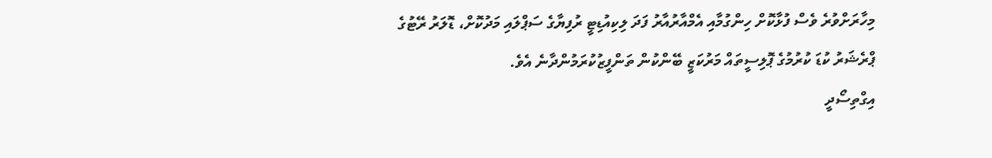މިހާރަށްވުރެ ވެސް ފުޅާކޮށް ހިންގުމާއި އެމްއާރުއާރު ފަދަ ލިކިއުޑިޓީ ރުފިޔާގެ ސަޕްލައި މަދުކޮށް، ޑޮލަރު ރޭޓުގެ ޕްރެޝަރު ކުޑަ ކުރުމުގެ ޕޮލިސީތައް މަރުކަޒީ ބޭންކުން ތަންފީޒުކުރަމުންދާނެ އެވެ.
އިގްތިސޯދީ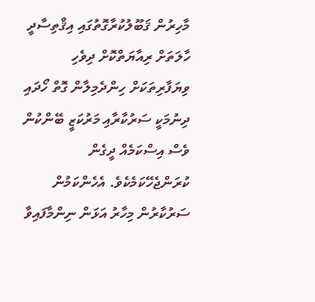މާހިރުން ޤަބޫލުކުރާގޮތުގައި އިޤްތިސާދީ ހާލަތަށް ރިއާޔަތްކޮށް ދިވެހި ވިޔަފާރިތަކަށް ހިންދެމިލާން ގޮތް ހޯދައި ދިނުމަކީ ސަރުކާރާއި މަރުކަޒީ ބޭންކުން ވެސް އިސްކަމެއް ދީގެން ކުރަންޖެހޭކަމެކެވެ. އެހެންކަމުން ސަރުކާރުން މިހާރު އަޅަން ނިންމާފައިވާ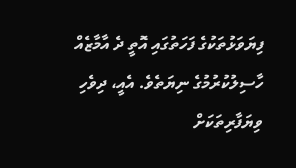ފިޔަވަޅުތަކުގެ ފަހަތުގައި އޮތީ ދެ އާމާޒެއް ހާސިލުކުރުމުގެ ނިޔަތެވެ. އެއީ، ދިވެހި ވިޔަފާރިތަކަށް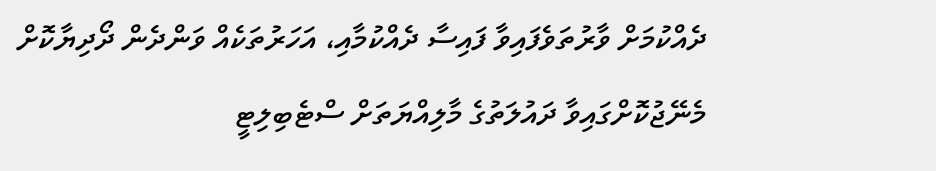ދެއްކުމަށް ވާރުތަވެފައިވާ ފައިސާ ދެއްކުމާއި، އަހަރުތަކެއް ވަންދެން ދޯދިޔާކޮށް މެނޭޖުކޮށްގައިވާ ދައުލަތުގެ މާލިއްޔަތަށް ސްޓެބިލިޓީ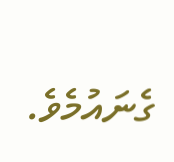ގެނައުމެވެ.